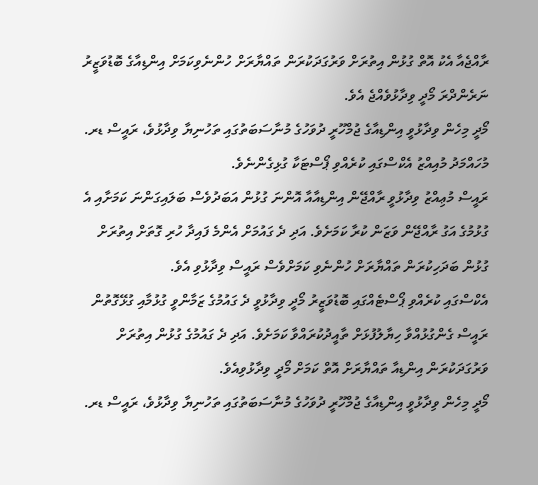ރާއްޖެއާ އެކު އޮތް ގުޅުން އިތުރަށް ވަރުގަދަކުރަން ތައްޔާރަށް ހުންނެވިކަމަށް އިންޑިއާގެ ބޮޑުވަޒީރު ނަރެންދްރަ މޯދީ ވިދާޅުވެއްޖެ އެވެ.
މޯދީ މިހެން ވިދާޅުވީ އިންޑިއާގެ ޖުމްހޫރީ ދުވަހުގެ މުނާސަބަތުގައި ތަހުނިޔާ ވިދާޅުވެ، ރައީސް ޑރ. މުހައްމަދު މުއިއްޒު އެކްސްގައި ކުރެއްވި ޕޯސްޓަކާ ގުޅިގެންނެވެ.
ރައީސް މުޢިއްޒު ވިދާޅުވީ ރާއްޖޭން އިންޑިއާއާ އޮންނަ ގުޅުން އަބަދުވެސް ބަލައިގަންނަ ކަމަށާއި އެ ގުޅުމުގެ އަގު ރާއްޖޭން ވަޒަން ކުރާ ކަމަށެވެ. އަދި ދެ ގައުމަށް އެންމެ ފައިދާ ހުރި ގޮތަށް އިތުރަށް ގުޅުން ބަދަހިކުރަން ތައްޔާރަށް ހުންނެވި ކަމަށްވެސް ރައީސް ވިދާޅުވި އެވެ.
އެކްސްގައި ކުރެއްވި ޕޯސްޓެއްގައި ބޮޑުވަޒީރު މޯދީ ވިދާޅުވީ ދެ ގައުމުގެ ޒަމާންވީ ގުޅުމާއި ގުޅޭގޮތުން ރައީސް ގެންގުޅުއްވާ ހިޔާލުފުޅަށް ތާއީދުކުރައްވާ ކަމަށެވެ. އަދި ދެ ގައުމުގެ ގުޅުން އިތުރަށް ވަރުގަދަކުރަން އިންޑިއާ ތައްޔާރަށް އޮތް ކަމަށް މޯދީ ވިދާޅުވިއެވެ.
މޯދީ މިހެން ވިދާޅުވީ އިންޑިއާގެ ޖުމްހޫރީ ދުވަހުގެ މުނާސަބަތުގައި ތަހުނިޔާ ވިދާޅުވެ، ރައީސް ޑރ.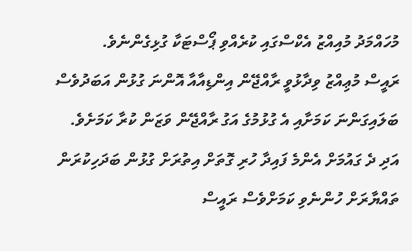މުހައްމަދު މުއިއްޒު އެކްސްގައި ކުރެއްވި ޕޯސްޓަކާ ގުޅިގެންނެވެ.
ރައީސް މުޢިއްޒު ވިދާޅުވީ ރާއްޖޭން އިންޑިއާއާ އޮންނަ ގުޅުން އަބަދުވެސް ބަލައިގަންނަ ކަމަށާއި އެ ގުޅުމުގެ އަގު ރާއްޖޭން ވަޒަން ކުރާ ކަމަށެވެ. އަދި ދެ ގައުމަށް އެންމެ ފައިދާ ހުރި ގޮތަށް އިތުރަށް ގުޅުން ބަދަހިކުރަން ތައްޔާރަށް ހުންނެވި ކަމަށްވެސް ރައީސް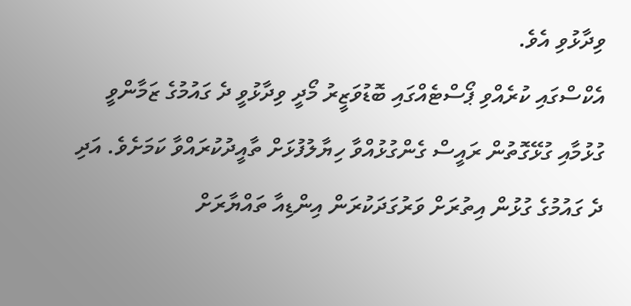ވިދާޅުވި އެވެ.
އެކްސްގައި ކުރެއްވި ޕޯސްޓެއްގައި ބޮޑުވަޒީރު މޯދީ ވިދާޅުވީ ދެ ގައުމުގެ ޒަމާންވީ ގުޅުމާއި ގުޅޭގޮތުން ރައީސް ގެންގުޅުއްވާ ހިޔާލުފުޅަށް ތާއީދުކުރައްވާ ކަމަށެވެ. އަދި ދެ ގައުމުގެ ގުޅުން އިތުރަށް ވަރުގަދަކުރަން އިންޑިއާ ތައްޔާރަށް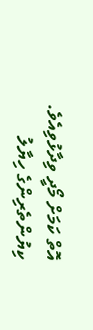އޮތް ކަމަށް މޯދީ ވިދާޅުވިއެވެ.
ކިޔުންތެރިންގެ ހިޔާލު